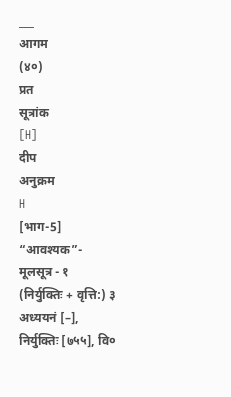___
आगम
(४०)
प्रत
सूत्रांक
[H]
दीप
अनुक्रम
H
[भाग-5] “आवश्यक”- मूलसूत्र - १ (निर्युक्तिः + वृत्ति:) ३
अध्ययनं [–], निर्युक्तिः [७५५], वि०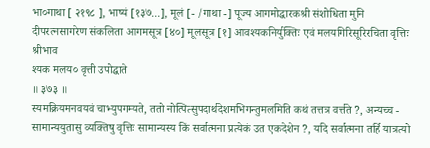भा०गाथा [ २१९८ ], भाष्यं [१३७...], मूलं [- /गाथा -] पूज्य आगमोद्धारकश्री संशोधिता मुनि दीपरत्नसागरेण संकलिता आगमसूत्र [४०] मूलसूत्र [१] आवश्यकनिर्युक्तिः एवं मलयगिरिसूरिरचिता वृत्तिः
श्रीभाव
श्यक मलय० वृत्ती उपोद्घाते
॥ ३७३ ॥
स्यमक्रियमनवयवं चाभ्युपगम्यते, ततो नोत्पित्सुपदार्थदेशमभिगन्तुमलमिति कथं तत्तत्र वर्त्तते ?, अन्यच्च - सामान्ययुतासु व्यक्तिषु वृत्तिः सामान्यस्य किं सर्वात्मना प्रत्येकं उत एकदेशेन ?, यदि सर्वात्मना तर्हि यात्रत्यो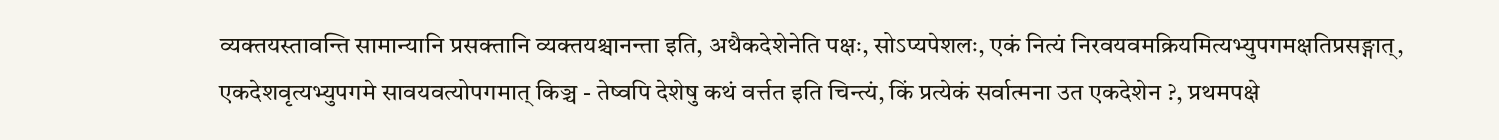व्यक्तयस्तावन्ति सामान्यानि प्रसक्तानि व्यक्तयश्चानन्ता इति, अथैकदेशेनेति पक्षः, सोऽप्यपेशलः, एकं नित्यं निरवयवमक्रियमित्यभ्युपगमक्षतिप्रसङ्गात्, एकदेशवृत्यभ्युपगमे सावयवत्योपगमात् किञ्च - तेष्वपि देशेषु कथं वर्त्तत इति चिन्त्यं, किं प्रत्येकं सर्वात्मना उत एकदेशेन ?, प्रथमपक्षे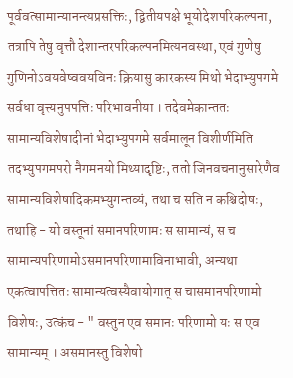पूर्ववत्सामान्यानन्त्यप्रसक्तिः, द्वितीयपक्षे भूयोदेशपरिकल्पना, तत्रापि तेषु वृत्तौ देशान्तरपरिकल्पनमित्यनवस्था, एवं गुणेषु गुणिनोऽवयवेष्ववयविनः क्रियासु कारकस्य मिथो भेदाभ्युपगमे सर्वधा वृत्त्यनुपपत्तिः परिभावनीया । तदेवमेकान्ततः सामान्यविशेषादीनां भेदाभ्युपगमे सर्वमालून विशीर्णमिति तदभ्युपगमपरो नैगमनयो मिथ्यादृष्टिः, ततो जिनवचनानुसारेणैव सामान्यविशेषादिकमभ्युगन्तव्यं, तथा च सति न कश्चिदोषः, तथाहि - यो वस्तूनां समानपरिणामः स सामान्यं, स च सामान्यपरिणामोऽसमानपरिणामाविनाभावी, अन्यथा एकत्वापत्तितः सामान्यत्वस्यैवायोगात् स चासमानपरिणामो विशेषः, उत्कंच - " वस्तुन एव समानः परिणामो यः स एव सामान्यम् । असमानस्तु विशेषो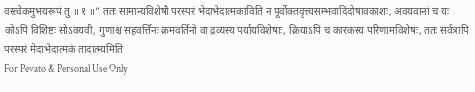वस्त्वेकमुभयरूपं तु ॥ १ ॥” ततः सामान्यविशेषौ परस्परं भेदाभेदात्मकाविति न पूर्वोक्तवृत्त्यसम्भवादिदोषावकाशः, अवयवानां च यः कोऽपि विशिष्टः सोऽवयवी, गुणाश्च सहवर्त्तिनः क्रमवर्तिनो वा द्रव्यस्य पर्यायविशेषाः, क्रियाऽपि च कारकस्य परिणामविशेषः, ततः सर्वत्रापि परस्परं मेदाभेदात्मकं तादात्म्यमिति
For Pevato & Personal Use Only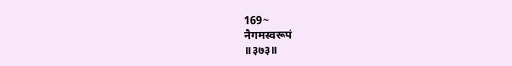169~
नैगमस्वरूपं
॥३७३॥